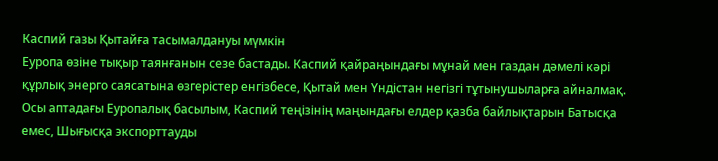Каспий газы Қытайға тасымалдануы мүмкін
Еуропа өзіне тықыр таянғанын сезе бастады. Каспий қайраңындағы мұнай мен газдан дәмелі кәрі құрлық энерго саясатына өзгерістер енгізбесе, Қытай мен Үндістан негізгі тұтынушыларға айналмақ. Осы аптадағы Еуропалық басылым, Каспий теңізінің маңындағы елдер қазба байлықтарын Батысқа емес, Шығысқа экспорттауды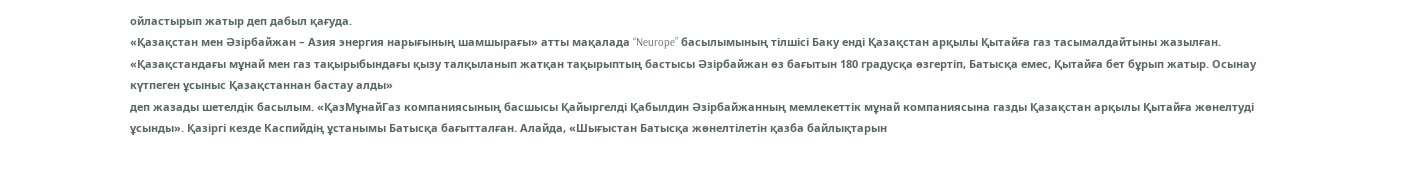ойластырып жатыр деп дабыл қағуда.
«Қазақстан мен Әзірбайжан – Азия энергия нарығының шамшырағы» атты мақалада “Neurope” басылымының тілшісі Баку енді Қазақстан арқылы Қытайға газ тасымалдайтыны жазылған.
«Қазақстандағы мұнай мен газ тақырыбындағы қызу талқыланып жатқан тақырыптың бастысы Әзірбайжан өз бағытын 180 градусқа өзгертіп, Батысқа емес, Қытайға бет бұрып жатыр. Осынау күтпеген ұсыныс Қазақстаннан бастау алды»
деп жазады шетелдік басылым. «ҚазМұнайГаз компаниясының басшысы Қайыргелді Қабылдин Әзірбайжанның мемлекеттік мұнай компаниясына газды Қазақстан арқылы Қытайға жөнелтуді ұсынды». Қазіргі кезде Каспийдің ұстанымы Батысқа бағытталған. Алайда, «Шығыстан Батысқа жөнелтілетін қазба байлықтарын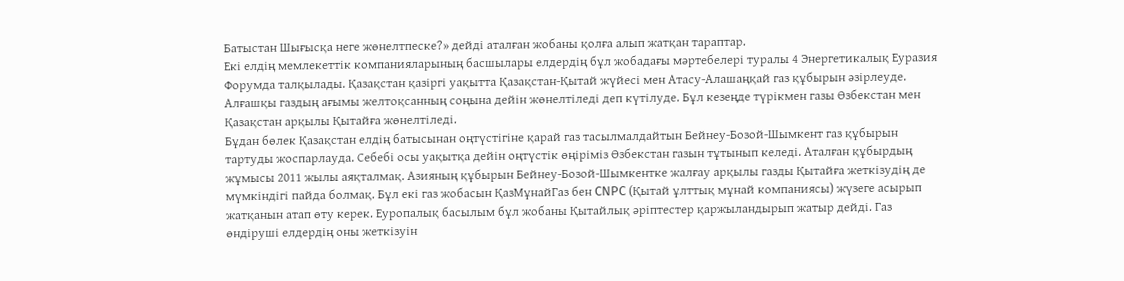Батыстан Шығысқа неге жөнелтпеске?» дейді аталған жобаны қолға алып жатқан тараптар.
Екі елдің мемлекеттік компанияларының басшылары елдердің бұл жобадағы мәртебелері туралы 4 Энергетикалық Еуразия Форумда талқылады. Қазақстан қазіргі уақытта Қазақстан-Қытай жүйесі мен Атасу-Алашаңқай газ құбырын әзірлеуде. Алғашқы газдың ағымы желтоқсанның соңына дейін жөнелтіледі деп күтілуде. Бұл кезеңде түрікмен газы Өзбекстан мен Қазақстан арқылы Қытайға жөнелтіледі.
Бұдан бөлек Қазақстан елдің батысынан оңтүстігіне қарай газ тасылмалдайтын Бейнеу-Бозой-Шымкент газ құбырын тартуды жоспарлауда. Себебі осы уақытқа дейін оңтүстік өңіріміз Өзбекстан газын тұтынып келеді. Аталған құбырдың жұмысы 2011 жылы аяқталмақ. Азияның құбырын Бейнеу-Бозой-Шымкентке жалғау арқылы газды Қытайға жеткізудің де мүмкіндігі пайда болмақ. Бұл екі газ жобасын ҚазМұнайГаз бен CNPC (Қытай ұлттық мұнай компаниясы) жүзеге асырып жатқанын атап өту керек. Еуропалық басылым бұл жобаны Қытайлық әріптестер қаржыландырып жатыр дейді. Газ өндіруші елдердің оны жеткізуін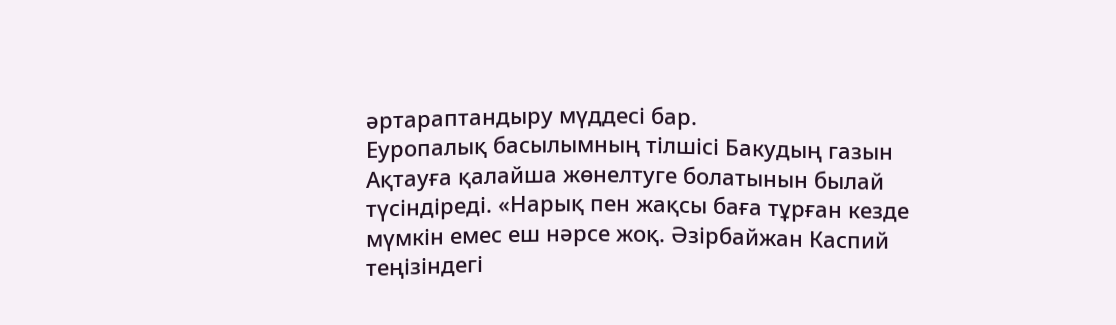әртараптандыру мүддесі бар.
Еуропалық басылымның тілшісі Бакудың газын Ақтауға қалайша жөнелтуге болатынын былай түсіндіреді. «Нарық пен жақсы баға тұрған кезде мүмкін емес еш нәрсе жоқ. Әзірбайжан Каспий теңізіндегі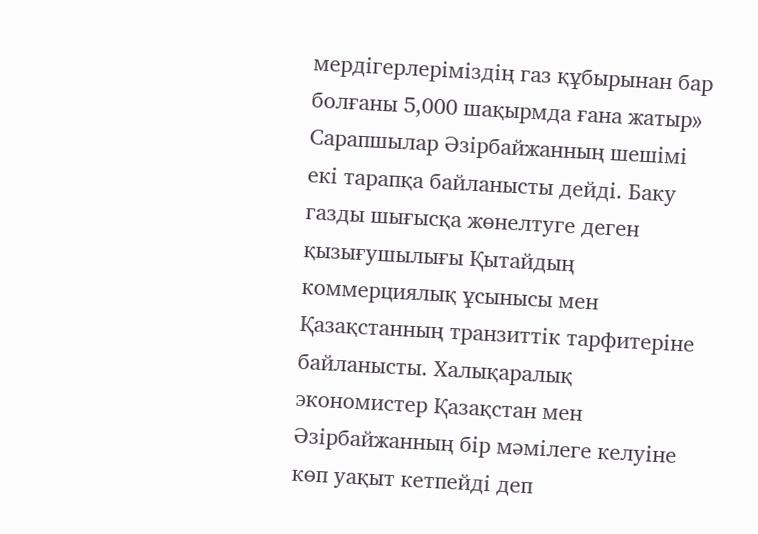мердігерлеріміздің газ құбырынан бар болғаны 5,000 шақырмда ғана жатыр» Сарапшылар Әзірбайжанның шешімі екі тарапқа байланысты дейді. Баку газды шығысқа жөнелтуге деген қызығушылығы Қытайдың коммерциялық ұсынысы мен Қазақстанның транзиттік тарфитеріне байланысты. Халықаралық экономистер Қазақстан мен Әзірбайжанның бір мәмілеге келуіне көп уақыт кетпейді деп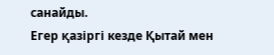санайды.
Егер қазіргі кезде Қытай мен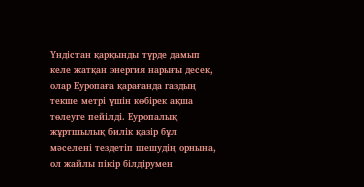Үндістан қарқынды түрде дамып келе жатқан энергия нарығы десек, олар Еуропаға қарағанда газдың текше метрі үшін көбірек ақша төлеуге пейілді. Еуропалық жұртшылық билік қазір бұл мәселені тездетіп шешудің орнына, ол жайлы пікір білдірумен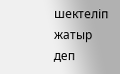шектеліп жатыр деп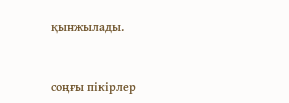қынжылады.



соңғы пікірлер